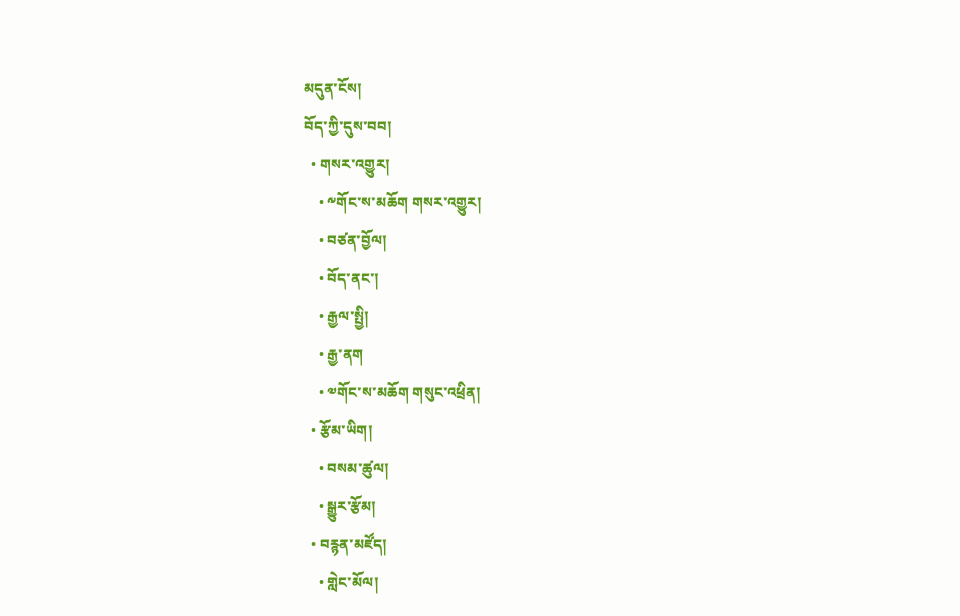མདུན་ངོས།
བོད་ཀྱི་དུས་བབ།
  • གསར་འགྱུར།
    • ༸གོང་ས་མཆོག གསར་འགྱུར།
    • བཙན་བྱོལ།
    • བོད་ནང་།
    • རྒྱལ་སྤྱི།
    • རྒྱ་ནག
    • ༧གོང་ས་མཆོག གསུང་འཕྲིན།
  • རྩོམ་ཡིག།
    • བསམ་ཚུལ།
    • སྒྱུར་རྩོམ།
  • བརྙན་མཛོད།
    • གླེང་མོལ།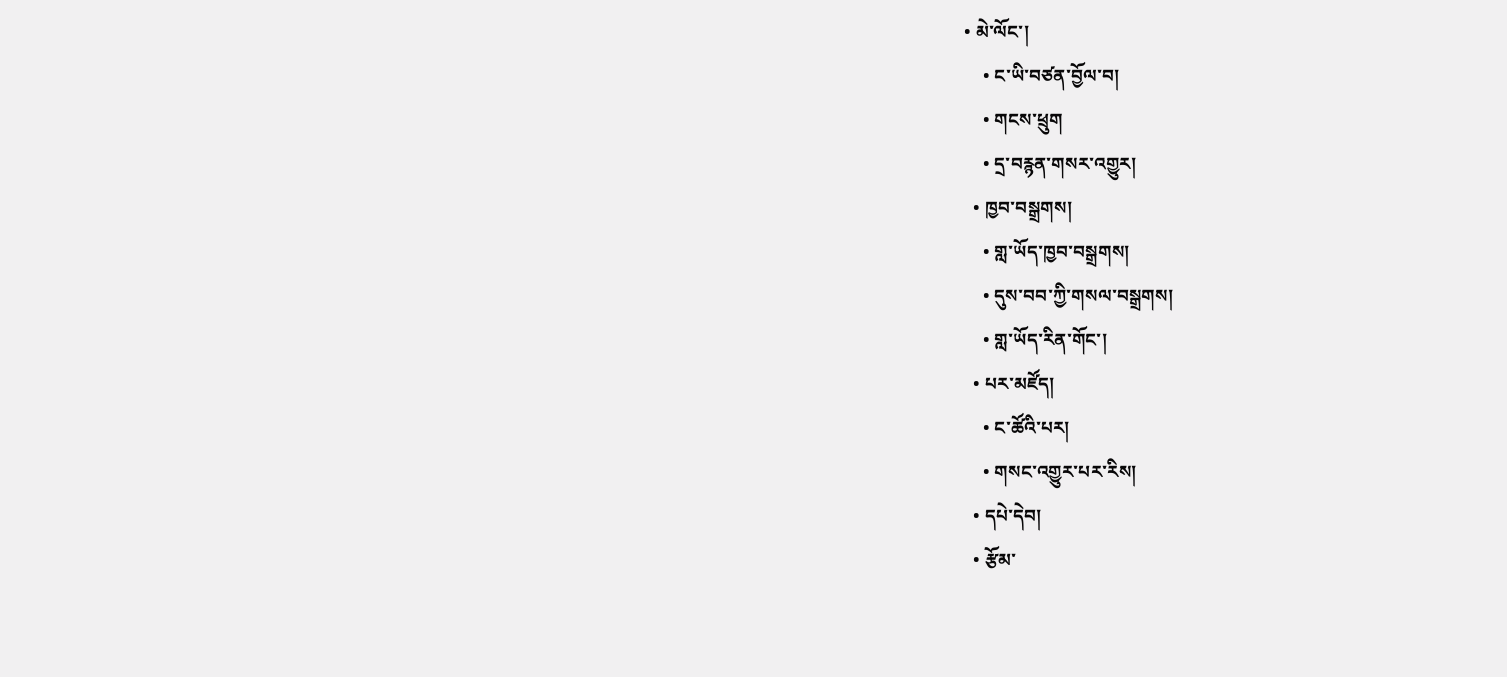• མེ་ལོང་།
    • ང་ཡི་བཙན་བྱོལ་བ།
    • གངས་ཕྲུག
    • དྲ་བརྙན་གསར་འགྱུར།
  • ཁྱབ་བསྒྲགས།
    • གླ་ཡོད་ཁྱབ་བསྒྲགས།
    • དུས་བབ་ཀྱི་གསལ་བསྒྲགས།
    • གླ་ཡོད་རིན་གོང་།
  • པར་མཛོད།
    • ང་ཚོའི་པར།
    • གསང་འགྱུར་པར་རིས།
  • དཔེ་དེབ།
  • རྩོམ་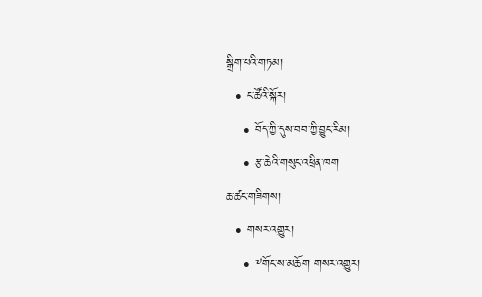སྒྲིག་པའི་གཏམ།
  • ང་ཚོའི་སྐོར།
    • བོད་ཀྱི་དུས་བབ་ཀྱི་བྱུང་རིམ།
    • རྩ་ཆེའི་གསུང་འཕྲིན་ཁག
ཆ་ཚང་གཟིགས།
  • གསར་འགྱུར།
    • ༸གོང་ས་མཆོག གསར་འགྱུར།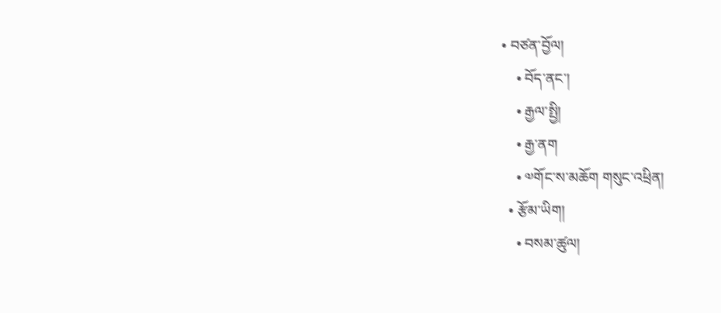• བཙན་བྱོལ།
    • བོད་ནང་།
    • རྒྱལ་སྤྱི།
    • རྒྱ་ནག
    • ༧གོང་ས་མཆོག གསུང་འཕྲིན།
  • རྩོམ་ཡིག།
    • བསམ་ཚུལ།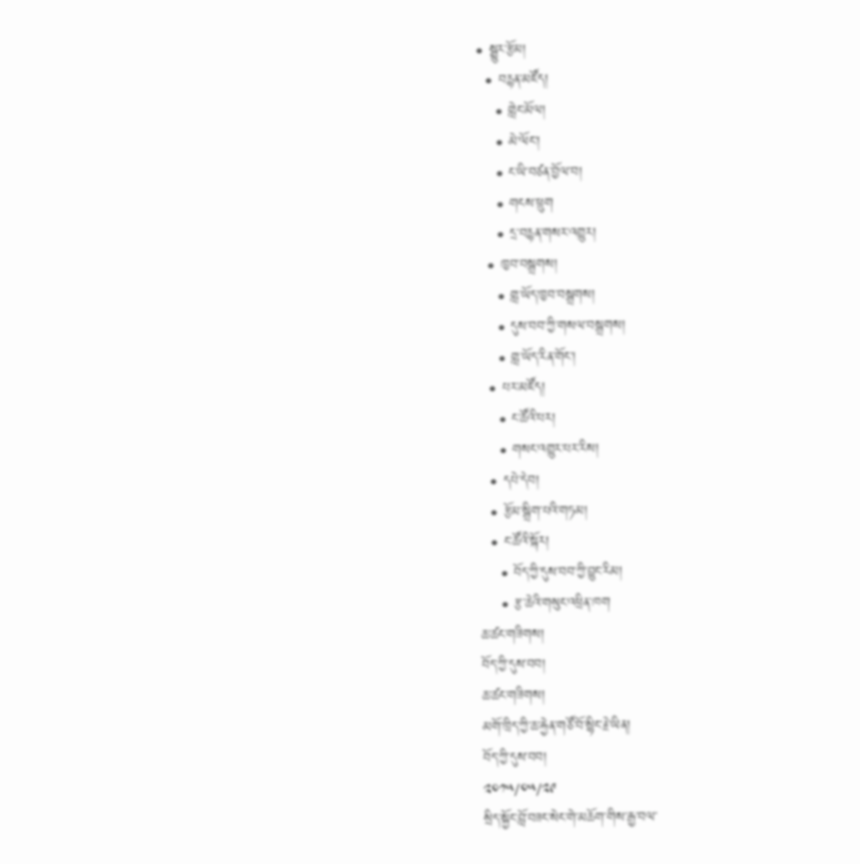• སྒྱུར་རྩོམ།
  • བརྙན་མཛོད།
    • གླེང་མོལ།
    • མེ་ལོང་།
    • ང་ཡི་བཙན་བྱོལ་བ།
    • གངས་ཕྲུག
    • དྲ་བརྙན་གསར་འགྱུར།
  • ཁྱབ་བསྒྲགས།
    • གླ་ཡོད་ཁྱབ་བསྒྲགས།
    • དུས་བབ་ཀྱི་གསལ་བསྒྲགས།
    • གླ་ཡོད་རིན་གོང་།
  • པར་མཛོད།
    • ང་ཚོའི་པར།
    • གསང་འགྱུར་པར་རིས།
  • དཔེ་དེབ།
  • རྩོམ་སྒྲིག་པའི་གཏམ།
  • ང་ཚོའི་སྐོར།
    • བོད་ཀྱི་དུས་བབ་ཀྱི་བྱུང་རིམ།
    • རྩ་ཆེའི་གསུང་འཕྲིན་ཁག
ཆ་ཚང་གཟིགས།
བོད་ཀྱི་དུས་བབ།
ཆ་ཚང་གཟིགས།
མགོ་ཁྲིད་ཀྱི་ཆ་རྐྱེན་གཙོ་བོ་སྙིང་རྗེ་ཡིན།
བོད་ཀྱི་དུས་བབ།
༢༠༡༥/༠༥/༢༩
སྲིད་སྐྱོང་བློ་བཟང་སེང་གེ་མཆོག་གིས་རྒྱ་བལ་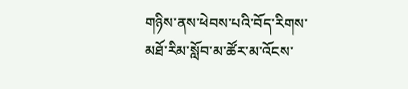གཉིས་ནས་ཕེབས་པའི་བོད་རིགས་མཐོ་རིམ་སློབ་མ་ཚོར་མ་འོངས་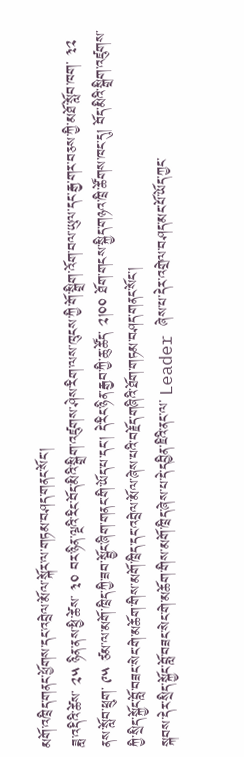མགོ་འཁྲིད་གནང་ཕྱོགས་དང་འབྲེལ་མོལ་སྐོར་ལ་གཏམ་བཤད་གནང་སོང་།
ཟླ་འདིའི་ཚེས་ ༢༥ ཉིན་ནས་ཕྱི་ཚེས་ ༣༠ བར་ཉིན་ལྔའི་རིང་བོད་མིའི་སྒྲིག་འཛུགས་ཤེས་རིག་ལས་ཁུངས་ཀྱི་གོ་སྒྲིག་འོག་བལ་ཡུལ་དང་རྒྱ་གར་བཅས་ཀྱི་མཐོ་སློབ་ཁག་ ༣༢ ནས་སློབ་ཕྲུག་ ༩༥ ཙམ་ལ་མགོ་ཁྲིད་ཀྱི་ཟབ་སྦྱོང་ཞིག་གནང་གི་ཡོད་པ་དང་། དེ་རིང་ཉིན་རྒྱབ་ཀྱི་ཆུ་ཚོད་ ༢།༠༠ ཐོག་གངས་སྐྱིད་གཉའ་ཁྲི་ཚོགས་ཁང་དུ། བོད་མིའི་སྒྲིག་འཛུགས་ཀྱི་སྲིད་སྐྱོང་བློ་བཟང་སེང་གེ་མཆོག་གིས་མགོ་ཁྲིད་དང་འབྲེལ་མོལ་ཞེས་པའི་བརྗོད་གཞིའི་ཐོག་གཏམ་བཤད་གནང་སོང་།
སྐབས་དེར་སྲིད་སྐྱོང་བློ་བཟང་སེང་གེ་མཆོག་གིས་མགོ་ཁྲིད་ཞེས་པ་དེ་དབྱིན་ཇིའི་ནང་ལ་ Leader ཞེས་པ་དེར་འགྲེལ་བཤད་མང་པོ་ཡོད་ཀྱང་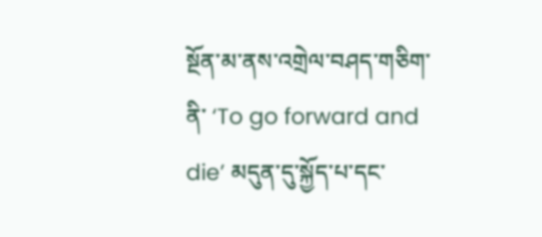སྔོན་མ་ནས་འགྲེལ་བཤད་གཅིག་ནི་ ‘To go forward and die’ མདུན་དུ་སྐྱོད་པ་དང་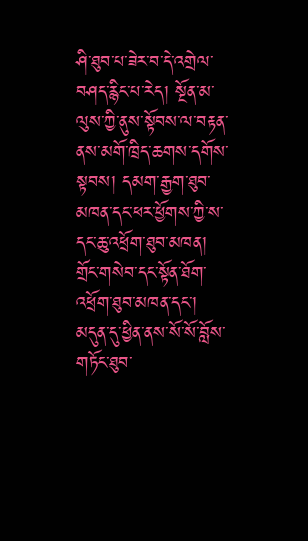ཤི་ཐུབ་པ་ཟེར་བ་དེ་འགྲེལ་བཤད་རྙིང་པ་རེད། སྔོན་མ་ལུས་ཀྱི་ནུས་སྟོབས་ལ་བརྟན་ནས་མགོ་ཁྲིད་ཆགས་དགོས་སྟབས། དམག་རྒྱག་ཐུབ་མཁན་དང་ཕར་ཕྱོགས་ཀྱི་ས་དང་ཆུ་འཕྲོག་ཐུབ་མཁན། གྲོང་གསེབ་དང་སྟོན་ཐོག་འཕྲོག་ཐུབ་མཁན་དང་། མདུན་དུ་ཕྱིན་ནས་སོ་སོ་བློས་གཏོང་ཐུབ་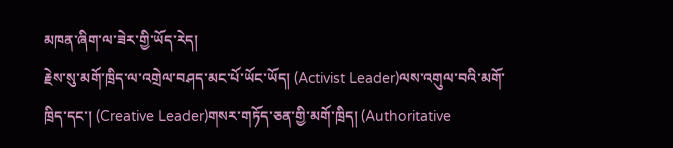མཁན་ཞིག་ལ་ཟེར་གྱི་ཡོད་རེད།
རྗེས་སུ་མགོ་ཁྲིད་ལ་འགྲེལ་བཤད་མང་པོ་ཡོང་ཡོད། (Activist Leader)ལས་འགུལ་བའི་མགོ་ཁྲིད་དང་། (Creative Leader)གསར་གཏོད་ཅན་གྱི་མགོ་ཁྲིད། (Authoritative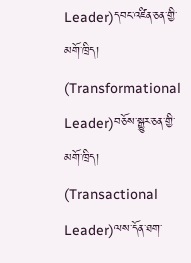Leader)དབང་འཛིན་ཅན་གྱི་མགོ་ཁྲིད། (Transformational Leader)བཅོས་སྒྱུར་ཅན་གྱི་མགོ་ཁྲིད། (Transactional Leader)ལས་དོན་ཐག་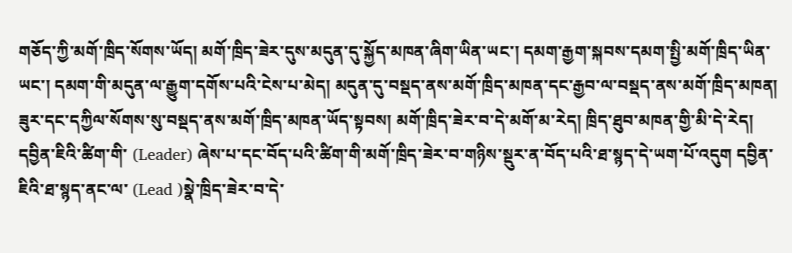གཅོད་ཀྱི་མགོ་ཁྲིད་སོགས་ཡོད། མགོ་ཁྲིད་ཟེར་དུས་མདུན་དུ་སྐྱོད་མཁན་ཞིག་ཡིན་ཡང་། དམག་རྒྱག་སྐབས་དམག་སྤྱི་མགོ་ཁྲིད་ཡིན་ཡང་། དམག་གི་མདུན་ལ་རྒྱུག་དགོས་པའི་ངེས་པ་མེད། མདུན་དུ་བསྡད་ནས་མགོ་ཁྲིད་མཁན་དང་རྒྱབ་ལ་བསྡད་ནས་མགོ་ཁྲིད་མཁན། ཟུར་དང་དཀྱིལ་སོགས་སུ་བསྡད་ནས་མགོ་ཁྲིད་མཁན་ཡོད་སྟབས། མགོ་ཁྲིད་ཟེར་བ་དེ་མགོ་མ་རེད། ཁྲིད་ཐུབ་མཁན་གྱི་མི་དེ་རེད། དབྱིན་ཇིའི་ཚིག་གི་ (Leader) ཞེས་པ་དང་བོད་པའི་ཚིག་གི་མགོ་ཁྲིད་ཟེར་བ་གཉིས་སྡུར་ན་བོད་པའི་ཐ་སྙད་དེ་ཡག་པོ་འདུག དབྱིན་ཇིའི་ཐ་སྙད་ནང་ལ་ (Lead )སྣེ་ཁྲིད་ཟེར་བ་དེ་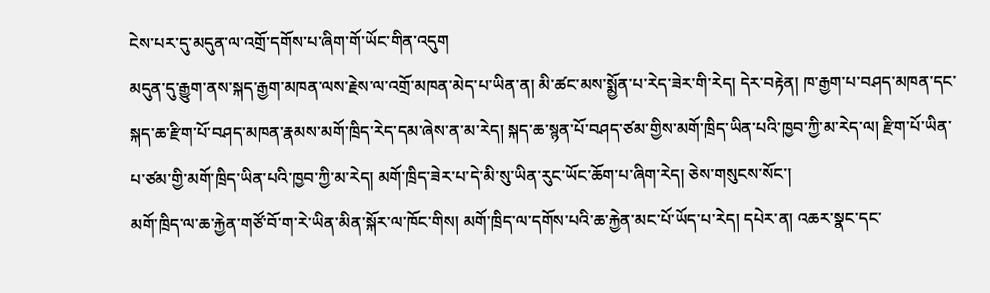ངེས་པར་དུ་མདུན་ལ་འགྲོ་དགོས་པ་ཞིག་གོ་ཡོང་གིན་འདུག
མདུན་དུ་རྒྱུག་ནས་སྐད་རྒྱག་མཁན་ལས་རྗེས་ལ་འགྲོ་མཁན་མེད་པ་ཡིན་ན། མི་ཚང་མས་སྨྱོན་པ་རེད་ཟེར་གི་རེད། དེར་བརྟེན། ཁ་རྒྱག་པ་བཤད་མཁན་དང་སྐད་ཆ་རྫིག་པོ་བཤད་མཁན་རྣམས་མགོ་ཁྲིད་རེད་དམ་ཞེས་ན་མ་རེད། སྐད་ཆ་སྙན་པོ་བཤད་ཙམ་གྱིས་མགོ་ཁྲིད་ཡིན་པའི་ཁྱབ་ཀྱི་མ་རེད་ལ། རྫིག་པོ་ཡིན་པ་ཙམ་གྱི་མགོ་ཁྲིད་ཡིན་པའི་ཁྱབ་ཀྱི་མ་རེད། མགོ་ཁྲིད་ཟེར་པ་དེ་མི་སུ་ཡིན་རུང་ཡོང་ཆོག་པ་ཞིག་རེད། ཅེས་གསུངས་སོང་།
མགོ་ཁྲིད་ལ་ཆ་རྐྱེན་གཙོ་བོ་ག་རེ་ཡིན་མིན་སྐོར་ལ་ཁོང་གིས། མགོ་ཁྲིད་ལ་དགོས་པའི་ཆ་རྐྱེན་མང་པོ་ཡོད་པ་རེད། དཔེར་ན། འཆར་སྣང་དང་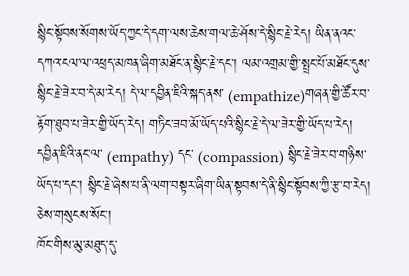སྙིང་སྟོབས་སོགས་ཡོད་ཀྱང་དེ་དག་ལས་ཆེས་གལ་ཆེ་ཤོས་དེ་སྙིང་རྗེ་རེད། ཡིན་ནའང་དཀའ་ངལ་ལ་འཕྲད་མཁན་ཞིག་མཐོང་ན་སྙིང་རྗེ་དང་། ལམ་འགྲམ་གྱི་སྤྲང་པོ་མཐོང་དུས་སྙིང་རྗེ་ཟེར་བ་དེ་མ་རེད། དེ་ལ་དབྱིན་ཇིའི་སྐད་ནས་ (empathize)གཞན་གྱི་ཚོར་བ་རྟོག་ཐུབ་པ་ཟེར་གྱི་ཡོད་རེད། གཏིང་ཟབ་མོ་ཡོད་པའི་སྙིང་རྗེ་དེ་ལ་ཟེར་གྱི་ཡོད་པ་རེད། དབྱིན་ཇིའི་ནང་ལ་ (empathy) དང་ (compassion) སྙིང་རྗེ་ཟེར་བ་གཉིས་ཡོད་པ་དང་། སྙིང་རྗེ་ཞེས་པ་ནི་ལག་བསྟར་ཞིག་ཡིན་སྟབས་དེ་ནི་སྙིང་སྟོབས་ཀྱི་རྩ་བ་རེད། ཅེས་གསུངས་སོང་།
ཁོང་གིས་མུ་མཐུད་དུ་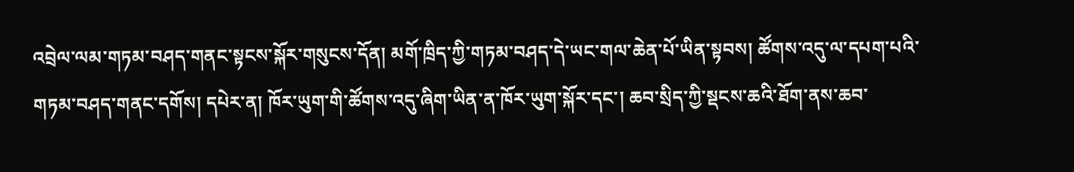འབྲེལ་ལམ་གཏམ་བཤད་གནང་སྟངས་སྐོར་གསུངས་དོན། མགོ་ཁྲིད་ཀྱི་གཏམ་བཤད་དེ་ཡང་གལ་ཆེན་པོ་ཡིན་སྟབས། ཚོགས་འདུ་ལ་དཔག་པའི་གཏམ་བཤད་གནང་དགོས། དཔེར་ན། ཁོར་ཡུག་གི་ཚོགས་འདུ་ཞིག་ཡིན་ན་ཁོར་ཡུག་སྐོར་དང་། ཆབ་སྲིད་ཀྱི་སྡངས་ཆའི་ཐོག་ནས་ཆབ་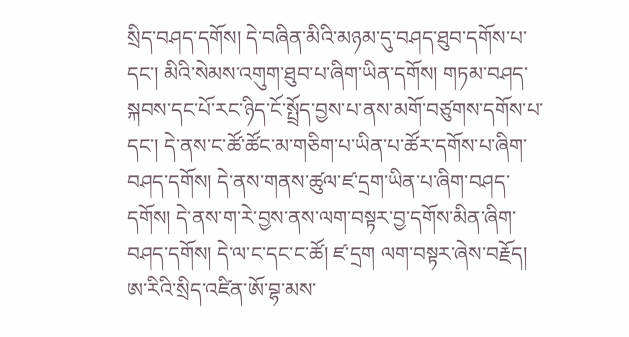སྲིད་བཤད་དགོས། དེ་བཞིན་མིའི་མཉམ་དུ་བཤད་ཐུབ་དགོས་པ་དང་། མིའི་སེམས་འགུག་ཐུབ་པ་ཞིག་ཡིན་དགོས། གཏམ་བཤད་སྐབས་དང་པོ་རང་ཉིད་ངོ་སྤྲོད་བྱས་པ་ནས་མགོ་བཙུགས་དགོས་པ་དང་། དེ་ནས་ང་ཚོ་ཚོང་མ་གཅིག་པ་ཡིན་པ་ཚོར་དགོས་པ་ཞིག་བཤད་དགོས། དེ་ནས་གནས་ཚུལ་ཛ་དྲག་ཡིན་པ་ཞིག་བཤད་དགོས། དེ་ནས་ག་རེ་བྱས་ནས་ལག་བསྟར་བྱ་དགོས་མིན་ཞིག་བཤད་དགོས། དེ་ལ་ང་དང་ང་ཚོ། ཛ་དྲག ལག་བསྟར་ཞེས་བརྗོད། ཨ་རིའི་སྲིད་འཛིན་ཨོ་བྷ་མས་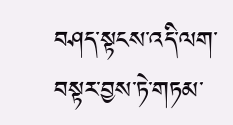བཤད་སྟངས་འདི་ལག་བསྟར་བྱས་ཏེ་གཏམ་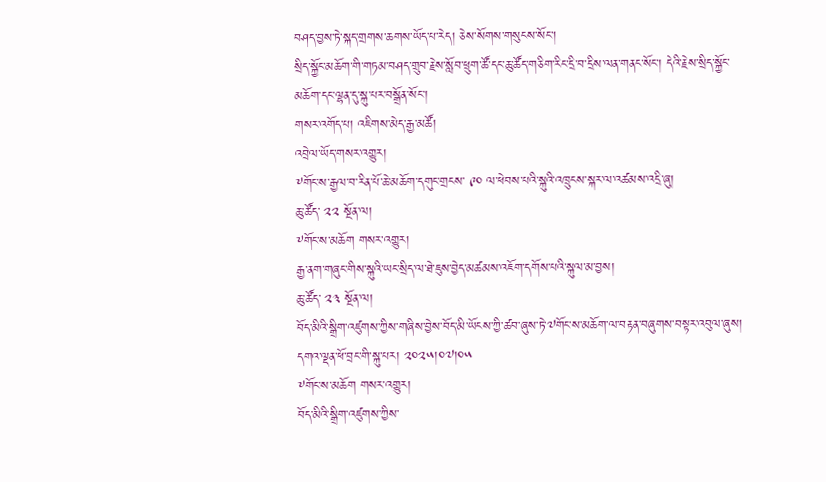བཤད་བྱས་ཏེ་སྐད་གྲགས་ཆགས་ཡོད་པ་རེད། ཅེས་སོགས་གསུངས་སོང་།
སྲིད་སྐྱོང་མཆོག་གི་གཏམ་བཤད་གྲུབ་རྗེས་སློབ་ཕྲུག་ཚོ་དང་ཆུ་ཚོད་གཅིག་རིང་དྲི་བ་དྲིས་ལན་གནང་སོང་། དེའི་རྗེས་སྲིད་སྐྱོང་མཆོག་དང་ལྷན་དུ་སྐུ་པར་བསྒྲོན་སོང་།
གསར་འགོད་པ། འཇིགས་མེད་རྒྱ་མཚོ།
འབྲེལ་ཡོད་གསར་འགྱུར།
༸གོང་ས་རྒྱལ་བ་རིན་པོ་ཆེ་མཆོག་དགུང་གྲངས་ ༩༠ ལ་ཕེབས་པའི་སྐུའི་འཁྲུངས་སྐར་ལ་འཚམས་འདྲི་ཞུ།
ཆུ་ཚོད་ ༢༢ སྔོན་ལ།
༸གོང་ས་མཆོག གསར་འགྱུར།
རྒྱ་ནག་གཞུང་གིས་སྐུའི་ཡང་སྲིད་ལ་ཐེ་ཇུས་བྱེད་མཚམས་འཇོག་དགོས་པའི་སྐུལ་མ་བྱས།
ཆུ་ཚོད་ ༢༣ སྔོན་ལ།
བོད་མིའི་སྒྲིག་འཛུགས་ཀྱིས་གཞིས་བྱེས་བོད་མི་ཡོངས་ཀྱི་ཚབ་ཞུས་ཏེ་༧གོང་ས་མཆོག་ལ་བརྟན་བཞུགས་བསྟར་འབུལ་ཞུས། དགའ་ལྡན་ཕོ་བྲང་གི་སྐུ་པར། ༢༠༢༥།༠༧།༠༥
༸གོང་ས་མཆོག གསར་འགྱུར།
བོད་མིའི་སྒྲིག་འཛུགས་ཀྱིས་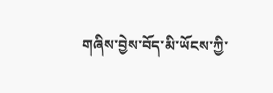གཞིས་བྱེས་བོད་མི་ཡོངས་ཀྱི་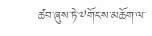ཚབ་ཞུས་ཏེ་༧གོང་ས་མཆོག་ལ་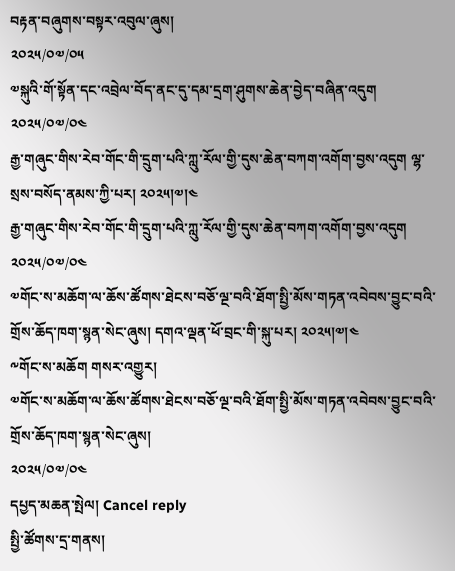བརྟན་བཞུགས་བསྟར་འབུལ་ཞུས།
༢༠༢༥/༠༧/༠༥
༧སྐུའི་གོ་སྟོན་དང་འབྲེལ་བོད་ནང་དུ་དམ་དྲག་ཤུགས་ཆེན་བྱེད་བཞིན་འདུག
༢༠༢༥/༠༧/༠༤
རྒྱ་གཞུང་གིས་རེབ་གོང་གི་དྲུག་པའི་ཀླུ་རོལ་གྱི་དུས་ཆེན་བཀག་འགོག་བྱས་འདུག ལྷ་སྲས་བསོད་ནམས་ཀྱི་པར། ༢༠༢༥།༧།༤
རྒྱ་གཞུང་གིས་རེབ་གོང་གི་དྲུག་པའི་ཀླུ་རོལ་གྱི་དུས་ཆེན་བཀག་འགོག་བྱས་འདུག
༢༠༢༥/༠༧/༠༤
༧གོང་ས་མཆོག་ལ་ཆོས་ཚོགས་ཐེངས་བཅོ་ལྔ་བའི་ཐོག་སྤྱི་མོས་གཏན་འབེབས་བྱུང་བའི་གྲོས་ཆོད་ཁག་སྙན་སེང་ཞུས། དགའ་ལྡན་ཕོ་བྲང་གི་སྐུ་པར། ༢༠༢༥།༧།༤
༸གོང་ས་མཆོག གསར་འགྱུར།
༧གོང་ས་མཆོག་ལ་ཆོས་ཚོགས་ཐེངས་བཅོ་ལྔ་བའི་ཐོག་སྤྱི་མོས་གཏན་འབེབས་བྱུང་བའི་གྲོས་ཆོད་ཁག་སྙན་སེང་ཞུས།
༢༠༢༥/༠༧/༠༤
དཔྱད་མཆན་སྤེལ། Cancel reply
སྤྱི་ཚོགས་དྲ་གནས།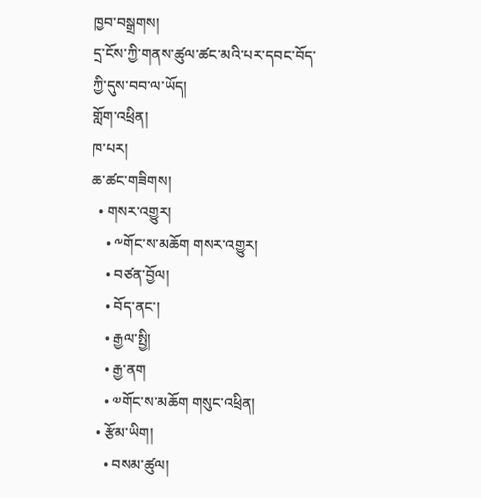ཁྱབ་བསྒྲགས།
དྲ་ངོས་ཀྱི་གནས་ཚུལ་ཚང་མའི་པར་དབང་བོད་ཀྱི་དུས་བབ་ལ་ཡོད།
གློག་འཕྲིན།
ཁ་པར།
ཆ་ཚང་གཟིགས།
  • གསར་འགྱུར།
    • ༸གོང་ས་མཆོག གསར་འགྱུར།
    • བཙན་བྱོལ།
    • བོད་ནང་།
    • རྒྱལ་སྤྱི།
    • རྒྱ་ནག
    • ༧གོང་ས་མཆོག གསུང་འཕྲིན།
  • རྩོམ་ཡིག།
    • བསམ་ཚུལ།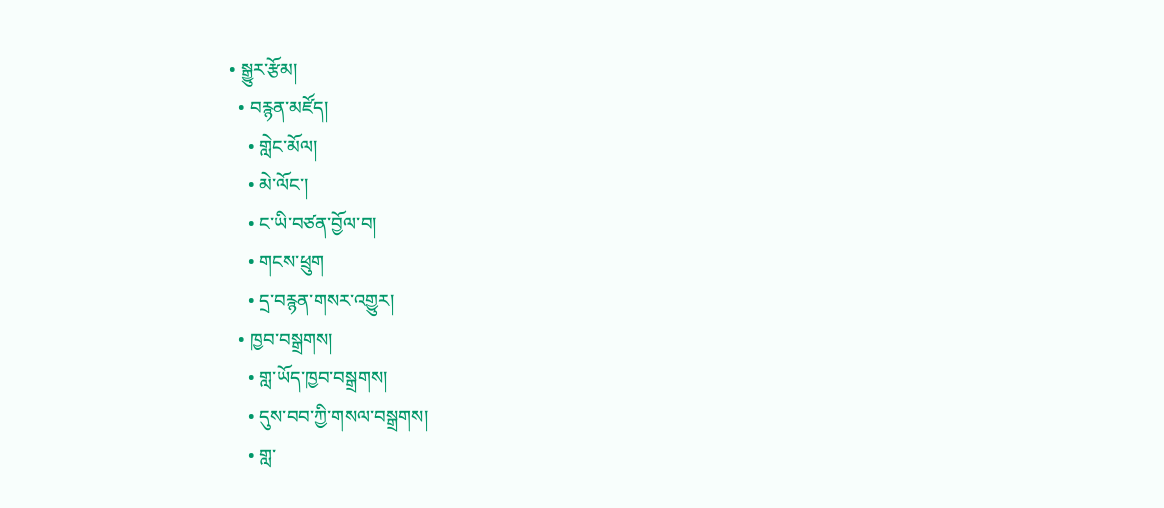• སྒྱུར་རྩོམ།
  • བརྙན་མཛོད།
    • གླེང་མོལ།
    • མེ་ལོང་།
    • ང་ཡི་བཙན་བྱོལ་བ།
    • གངས་ཕྲུག
    • དྲ་བརྙན་གསར་འགྱུར།
  • ཁྱབ་བསྒྲགས།
    • གླ་ཡོད་ཁྱབ་བསྒྲགས།
    • དུས་བབ་ཀྱི་གསལ་བསྒྲགས།
    • གླ་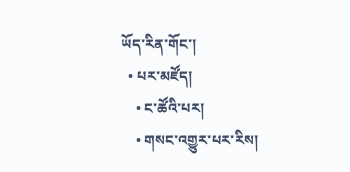ཡོད་རིན་གོང་།
  • པར་མཛོད།
    • ང་ཚོའི་པར།
    • གསང་འགྱུར་པར་རིས།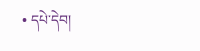• དཔེ་དེབ།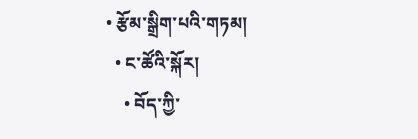• རྩོམ་སྒྲིག་པའི་གཏམ།
  • ང་ཚོའི་སྐོར།
    • བོད་ཀྱི་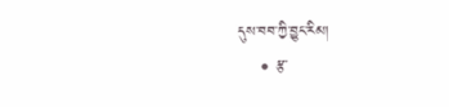དུས་བབ་ཀྱི་བྱུང་རིམ།
    • རྩ་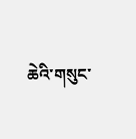ཆེའི་གསུང་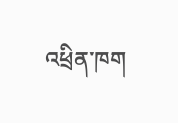འཕྲིན་ཁག